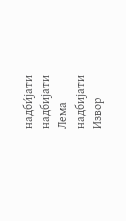надби́јати
надбијати
Лема
надбијати
Извор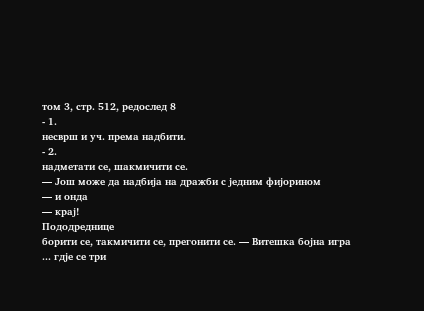том 3, стр. 512, редослед 8
- 1.
несврш и уч. према надбити.
- 2.
надметати се, шакмичити се.
— Још може да надбија на дражби с једним фијорином
— и онда
— крај!
Пододреднице
борити се, такмичити се, прегонити се. — Витешка бојна игра ... гдје се три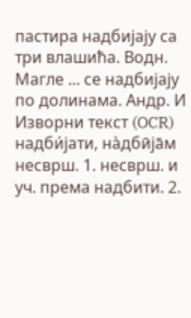пастира надбијају са три влашића. Водн. Магле ... се надбијају по долинама. Андр. И
Изворни текст (OCR)
надби́јати, на̀дбӣја̄м несврш. 1. несврш. и уч. према надбити. 2.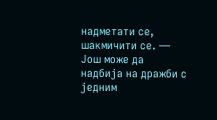надметати се, шакмичити се. — Још може да надбија на дражби с једним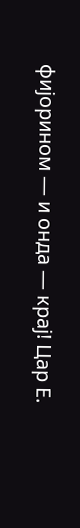фијорином — и онда — крај! Цар Е.